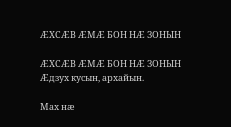ÆХСÆВ ÆМÆ БОН НÆ ЗОНЫН

ÆХСÆВ ÆМÆ БОН НÆ ЗОНЫН
Æдзух кусын, архайын.

Мах нæ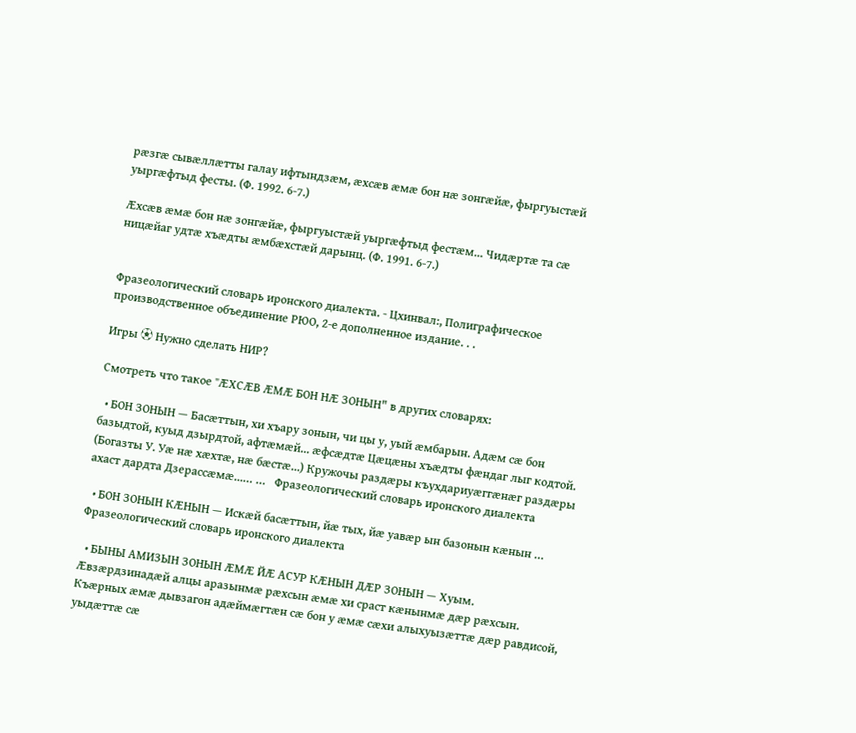рæзгæ сывæллæтты галау ифтындзæм, æхсæв æмæ бон нæ зонгæйæ, фыргуыстæй уыргæфтыд фесты. (Ф. 1992. 6-7.)

Æхсæв æмæ бон нæ зонгæйæ, фыргуыстæй уыргæфтыд фестæм... Чидæртæ та сæ ницæйаг удтæ хъæдты æмбæхстæй дарынц. (Ф. 1991. 6-7.)


Фразеологический словарь иронского диалекта. - Цхинвал:, Полиграфическое производственное объединение РЮО, 2-е дополненное издание. . .

Игры ⚽ Нужно сделать НИР?

Смотреть что такое "ÆХСÆВ ÆМÆ БОН НÆ ЗОНЫН" в других словарях:

  • БОН ЗОНЫН — Басæттын, хи хъару зонын, чи цы у, уый æмбарын. Адæм сæ бон базыдтой, куыд дзырдтой, афтæмæй... æфсæдтæ Цæцæны хъæдты фæндаг лыг кодтой. (Богазты У. Уæ нæ хæхтæ, нæ бæстæ...) Кружочы раздæры къухдариуæггæнæг раздæры ахаст дардта Дзерассæмæ...… …   Фразеологический словарь иронского диалекта

  • БОН ЗОНЫН КÆНЫН — Искæй басæттын, йæ тых, йæ уавæр ын базонын кæнын …   Фразеологический словарь иронского диалекта

  • БЫНЫ АМИЗЫН ЗОНЫН ÆМÆ ЙÆ АСУР КÆНЫН ДÆР ЗОНЫН — Хуым. Æвзæрдзинадæй алцы аразынмæ рæхсын æмæ хи сраст кæнынмæ дæр рæхсын. Къæрных æмæ дывзагон адæймæгтæн сæ бон у æмæ сæхи алыхуызæттæ дæр равдисой, уыдæттæ сæ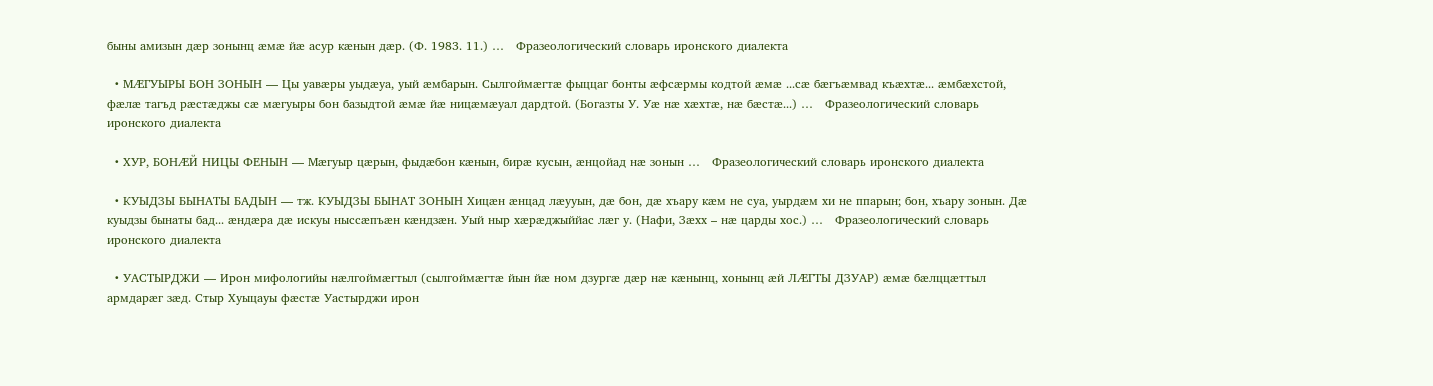быны амизын дæр зонынц æмæ йæ асур кæнын дæр. (Ф. 1983. 11.) …   Фразеологический словарь иронского диалекта

  • МÆГУЫРЫ БОН ЗОНЫН — Цы уавæры уыдæуа, уый æмбарын. Сылгоймæгтæ фыццаг бонты æфсæрмы кодтой æмæ ...сæ бæгъæмвад къæхтæ... æмбæхстой, фæлæ тагъд рæстæджы сæ мæгуыры бон базыдтой æмæ йæ ницæмæуал дардтой. (Богазты У. Уæ нæ хæхтæ, нæ бæстæ...) …   Фразеологический словарь иронского диалекта

  • ХУР, БОНÆЙ НИЦЫ ФЕНЫН — Мæгуыр цæрын, фыдæбон кæнын, бирæ кусын, æнцойад нæ зонын …   Фразеологический словарь иронского диалекта

  • КУЫДЗЫ БЫНАТЫ БАДЫН — тж. КУЫДЗЫ БЫНАТ ЗОНЫН Хицæн æнцад лæууын, дæ бон, дæ хъару кæм не суа, уырдæм хи не ппарын; бон, хъару зонын. Дæ куыдзы бынаты бад... æндæра дæ искуы ныссæпъæн кæндзæн. Уый ныр хæрæджыййас лæг у. (Нафи, Зæхх – нæ царды хос.) …   Фразеологический словарь иронского диалекта

  • УАСТЫРДЖИ — Ирон мифологийы нæлгоймæгтыл (сылгоймæгтæ йын йæ ном дзургæ дæр нæ кæнынц, хонынц æй ЛÆГТЫ ДЗУАР) æмæ бæлццæттыл армдарæг зæд. Стыр Хуыцауы фæстæ Уастырджи ирон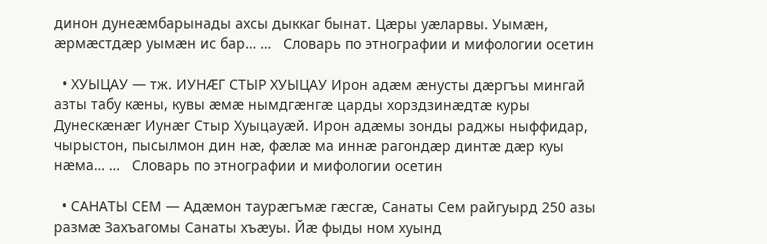динон дунеæмбарынады ахсы дыккаг бынат. Цæры уæларвы. Уымæн, æрмæстдæр уымæн ис бар… …   Словарь по этнографии и мифологии осетин

  • ХУЫЦАУ — тж. ИУНÆГ СТЫР ХУЫЦАУ Ирон адæм æнусты дæргъы мингай азты табу кæны, кувы æмæ нымдгæнгæ царды хорздзинæдтæ куры Дунескæнæг Иунæг Стыр Хуыцауæй. Ирон адæмы зонды раджы ныффидар, чырыстон, пысылмон дин нæ, фæлæ ма иннæ рагондæр динтæ дæр куы нæма… …   Словарь по этнографии и мифологии осетин

  • САНАТЫ СЕМ — Адæмон таурæгъмæ гæсгæ, Санаты Сем райгуырд 250 азы размæ Захъагомы Санаты хъæуы. Йæ фыды ном хуынд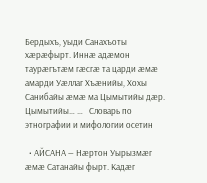Бердыхъ, уыди Санахъоты хæрæфырт. Иннæ адæмон таурæгътæм гæсгæ та царди æмæ амарди Уæллаг Хъæнийы, Хохы Санибайы æмæ ма Цымытийы дæр. Цымытийы… …   Словарь по этнографии и мифологии осетин

  • АЙСАНА — Нæртон Уырызмæг æмæ Сатанайы фырт. Кадæг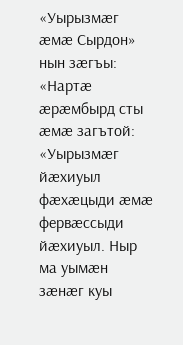«Уырызмæг æмæ Сырдон» нын зæгъы: «Нартæ æрæмбырд сты æмæ загътой: «Уырызмæг йæхиуыл фæхæцыди æмæ фервæссыди йæхиуыл. Ныр ма уымæн зæнæг куы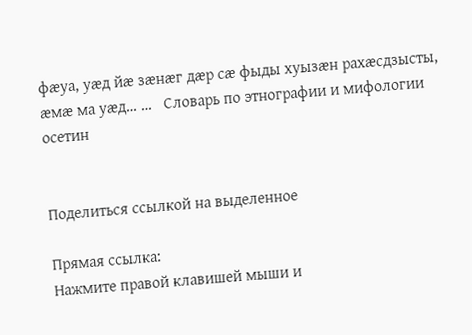фæуа, уæд йæ зæнæг дæр сæ фыды хуызæн рахæсдзысты, æмæ ма уæд… …   Словарь по этнографии и мифологии осетин


Поделиться ссылкой на выделенное

Прямая ссылка:
Нажмите правой клавишей мыши и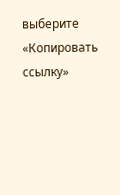выберите «Копировать ссылку»